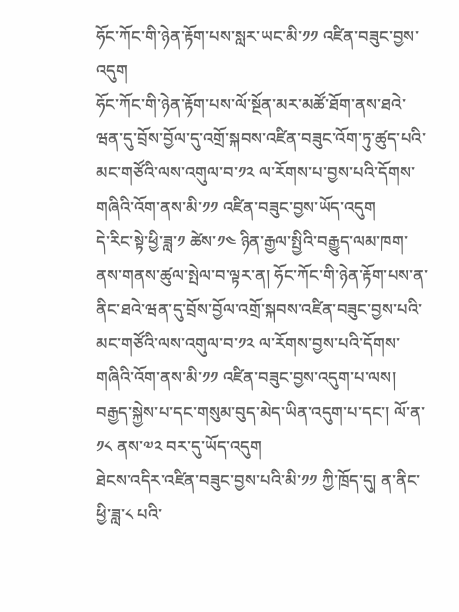ཧོང་ཀོང་གི་ཉེན་རྟོག་པས་སླར་ཡང་མི་༡༡ འཛིན་བཟུང་བྱས་འདུག
ཧོང་ཀོང་གི་ཉེན་རྟོག་པས་ལོ་སྔོན་མར་མཚོ་ཐོག་ནས་ཐའེ་ཝན་དུ་བྲོས་བྱོལ་དུ་འགྲོ་སྐབས་འཛིན་བཟུང་འོག་ཏུ་ཚུད་པའི་མང་གཙོའི་ལས་འགུལ་བ་༡༢ ལ་རོགས་པ་བྱས་པའི་དོགས་གཞིའི་འོག་ནས་མི་༡༡ འཛིན་བཟུང་བྱས་ཡོད་འདུག
དེ་རིང་སྟེ་ཕྱི་ཟླ་༡ ཚེས་༡༤ ཉིན་རྒྱལ་སྤྱིའི་བརྒྱུད་ལམ་ཁག་ནས་གནས་ཚུལ་སྤེལ་བ་ལྟར་ན། ཧོང་ཀོང་གི་ཉེན་རྟོག་པས་ན་ནིང་ཐའེ་ཝན་དུ་བྲོས་བྱོལ་འགྲོ་སྐབས་འཛིན་བཟུང་བྱས་པའི་མང་གཙོའི་ལས་འགུལ་བ་༡༢ ལ་རོགས་བྱས་པའི་དོགས་གཞིའི་འོག་ནས་མི་༡༡ འཛིན་བཟུང་བྱས་འདུག་པ་ལས། བརྒྱད་སྐྱེས་པ་དང་གསུམ་བུད་མེད་ཡིན་འདུག་པ་དང་། ལོ་ན་༡༨ ནས་༧༢ བར་དུ་ཡོད་འདུག
ཐེངས་འདིར་འཛིན་བཟུང་བྱས་པའི་མི་༡༡ ཀྱི་ཁྲོད་དུ། ན་ནིང་ཕྱི་ཟླ་༨ པའི་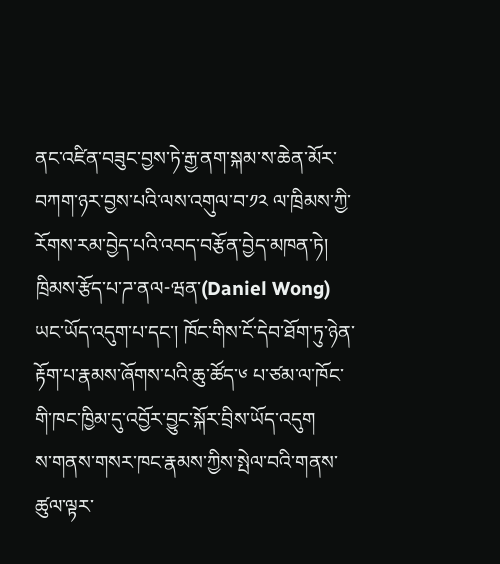ནང་འཛིན་བཟུང་བྱས་ཏེ་རྒྱ་ནག་སྐམ་ས་ཆེན་མོར་བཀག་ཉར་བྱས་པའི་ལས་འགུལ་བ་༡༢ ལ་ཁྲིམས་ཀྱི་རོགས་རམ་བྱེད་པའི་འབད་བརྩོན་བྱེད་མཁན་ཏེ། ཁྲིམས་རྩོད་པ་ཌ་ནལ-ཝན་(Daniel Wong) ཡང་ཡོད་འདུག་པ་དང་། ཁོང་གིས་ངོ་དེབ་ཐོག་ཏུ་ཉེན་རྟོག་པ་རྣམས་ཞོགས་པའི་ཆུ་ཚོད་༦ པ་ཙམ་ལ་ཁོང་གི་ཁང་ཁྱིམ་དུ་འབྱོར་བྱུང་སྐོར་བྲིས་ཡོད་འདུག
ས་གནས་གསར་ཁང་རྣམས་ཀྱིས་སྤེལ་བའི་གནས་ཚུལ་ལྟར་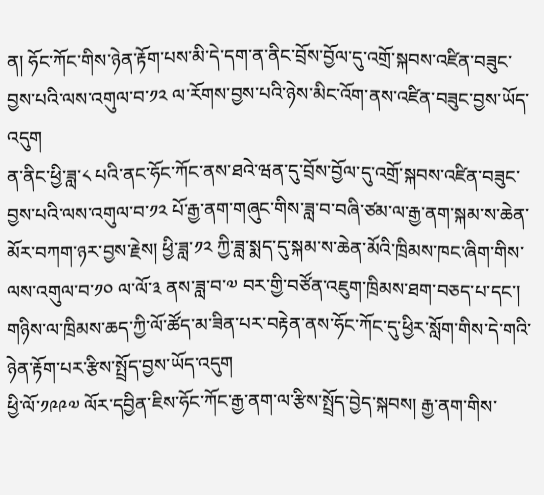ན། ཧོང་ཀོང་གིས་ཉེན་རྟོག་པས་མི་དེ་དག་ན་ནིང་བྲོས་བྱོལ་དུ་འགྲོ་སྐབས་འཛིན་བཟུང་བྱས་པའི་ལས་འགུལ་བ་༡༢ ལ་རོགས་བྱས་པའི་ཉེས་མིང་འོག་ནས་འཛིན་བཟུང་བྱས་ཡོད་འདུག
ན་ནིང་ཕྱི་ཟླ་༨ པའི་ནང་ཧོང་ཀོང་ནས་ཐའེ་ཝན་དུ་བྲོས་བྱོལ་དུ་འགྲོ་སྐབས་འཛིན་བཟུང་བྱས་པའི་ལས་འགུལ་བ་༡༢ པོ་རྒྱ་ནག་གཞུང་གིས་ཟླ་བ་བཞི་ཙམ་ལ་རྒྱ་ནག་སྐམ་ས་ཆེན་མོར་བཀག་ཉར་བྱས་རྗེས། ཕྱི་ཟླ་༡༢ ཀྱི་ཟླ་སྨད་དུ་སྐམ་ས་ཆེན་མོའི་ཁྲིམས་ཁང་ཞིག་གིས་ལས་འགུལ་བ་༡༠ ལ་ལོ་༣ ནས་ཟླ་བ་༧ བར་གྱི་བཙོན་འཇུག་ཁྲིམས་ཐག་བཅད་པ་དང་། གཉིས་ལ་ཁྲིམས་ཆད་ཀྱི་ལོ་ཚོད་མ་ཟིན་པར་བརྟེན་ནས་ཧོང་ཀོང་དུ་ཕྱིར་སློག་གིས་དེ་གའི་ཉེན་རྟོག་པར་རྩིས་སྤྲོད་བྱས་ཡོད་འདུག
ཕྱི་ལོ་༡༩༩༧ ལོར་དབྱིན་ཇིས་ཧོང་ཀོང་རྒྱ་ནག་ལ་རྩིས་སྤྲོད་བྱེད་སྐབས། རྒྱ་ནག་གིས་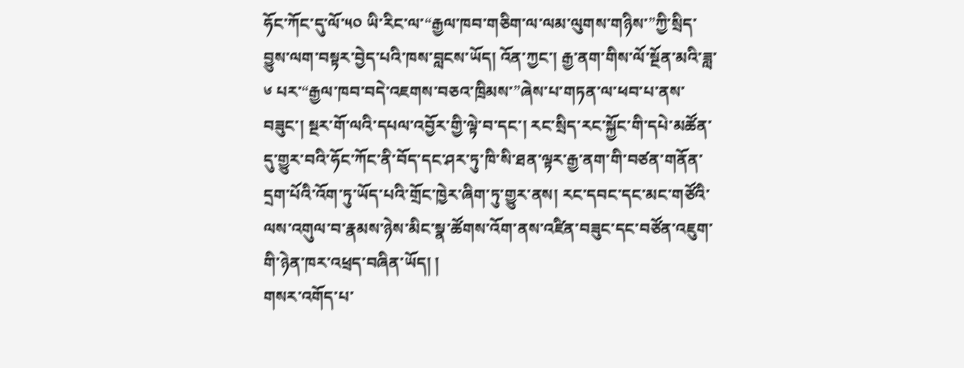ཧོང་ཀོང་དུ་ལོ་༥༠ ཡི་རིང་ལ་“རྒྱལ་ཁབ་གཅིག་ལ་ལམ་ལུགས་གཉིས་”ཀྱི་སྲིད་བྱུས་ལག་བསྟར་བྱེད་པའི་ཁས་བླངས་ཡོད། འོན་ཀྱང་། རྒྱ་ནག་གིས་ལོ་སྔོན་མའི་ཟླ་༦ པར་“རྒྱལ་ཁབ་བདེ་འཇགས་བཅའ་ཁྲིམས་”ཞེས་པ་གཏན་ལ་ཕབ་པ་ནས་བཟུང་། སྔར་གོ་ལའི་དཔལ་འབྱོར་གྱི་ལྟེ་བ་དང་། རང་སྲིད་རང་སྐྱོང་གི་དཔེ་མཚོན་དུ་གྱུར་བའི་ཧོང་ཀོང་ནི་བོད་དང་ཤར་ཏུ་ཁི་སི་ཐན་ལྟར་རྒྱ་ནག་གི་བཙན་གནོན་དྲག་པོའི་འོག་ཏུ་ཡོད་པའི་གྲོང་ཁྱེར་ཞིག་ཏུ་གྱུར་ནས། རང་དབང་དང་མང་གཙོའི་ལས་འགུལ་བ་རྣམས་ཉེས་མིང་སྣ་ཚོགས་འོག་ནས་འཛིན་བཟུང་དང་བཙོན་འཇུག་གི་ཉེན་ཁར་འཕྲད་བཞིན་ཡོད། །
གསར་འགོད་པ་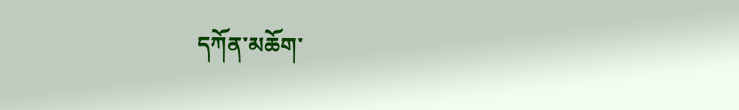དཀོན་མཆོག་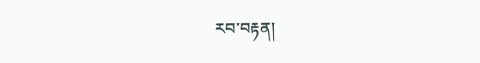རབ་བརྟན།